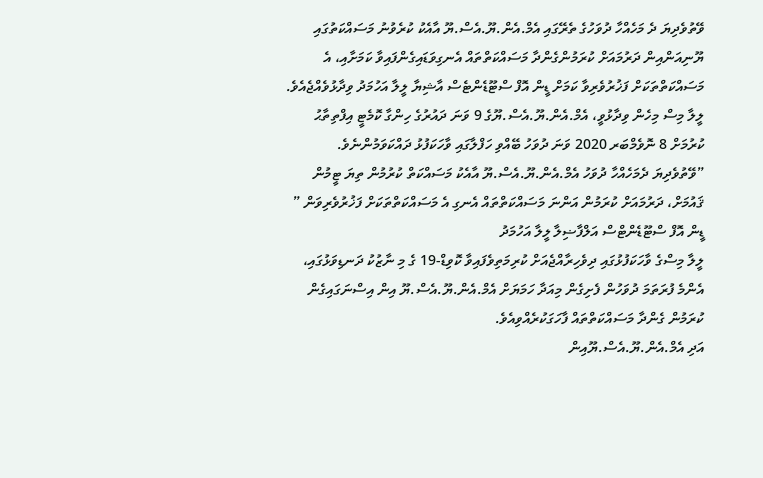ވޭތުވެދިޔަ ދެ މަހެއްހާ ދުވަހުގެ ތެރޭގައި އެމް.އެން.ޔޫ.އެސް.ޔޫ އާއެކު ކުރެވުނު މަސައްކަތުގައި ޔޫނިއަންއިން ދަރުމައަށް ކުރަމުންގެންދާ މަސައްކަތްތައް އެނގިވަޑައިގެންފައިވާ ކަމަށާއި، އެ މަސައްކަތްތަކަށް ފަޚުރުވެރިވާ ކަމަށް ޑީން އޮފް ސްޓޫޑެންޓެސް އާޝިޔާ ލީލާ އަހުމަދު ވިދާޅުވެއްޖެއެވެ.
ލީލާ މިސް މިހެން ވިދާޅުވީ، އެމް.އެން.ޔޫ.އެސް.ޔޫގެ 9 ވަނަ ދައުރުގެ ހިންގާ ކޮމެޓީ އިފްތިތާޙު ކުރުމަށް 8 ނޮވެމްބަރ 2020 ވަނަ ދުވަހު ބޭއްވި ހަފްލާގައި ވާހަކަފުޅު ދައްކަވަމުންނެވެ.
”ވޭތުވެދިޔަ ދެމަހެއްހާ ދުވަހު އެމް.އެން.ޔޫ.އެސް.ޔޫ އާއެކު މަސައްކަތް ކުރުމުން ތިޔަ ޓީމުން ޤައުމަށް، ދަރުމައަށް ކުރަމުން އަންނަ މަސައްކަތްތައް އެނގި އެ މަސައްކަތްތަކަށް ފަޚުރުވެރިވަން ”
ޑީން އޮފް ސްޓޫޑެންޓްސް އަލްފާޟިލާ ލީލާ އަހުމަދު
ލީލާ މިސްގެ ވާހަކަފުޅުގައި ދިވެހިރާއްޖެއަށް ކުރިމަތިވެފައިވާ ކޮވިޑް-19 ގެ މި ނާޒުކު ދަނޑިވަޅުގައި، އެންމެ ފުރަތަމަ ދުވަހުން ފެށިގެން މިއަދާ ހަމަޔަށް އެމް.އެން.ޔޫ.އެސް.ޔޫ އިން އިސްނަގައިގެން ކުރަމުން ގެންދާ މަސައްކަތްތައް ފާހަގަކުރެއްވިއެވެ.
އަދި އެމް.އެން.ޔޫ.އެސް.ޔޫއިން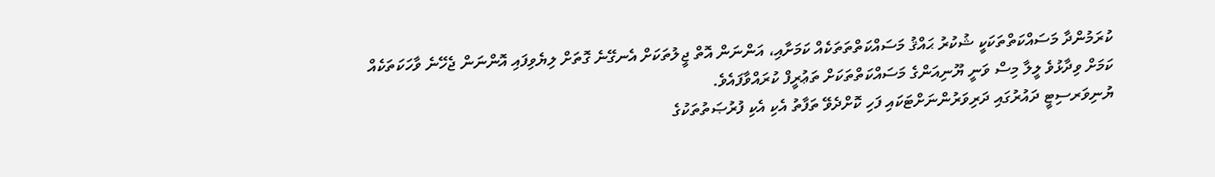ކުރަމުންދާ މަސައްކަތްތަކަކީ ޝުކުރު ޙައްޤު މަސައްކަތްތަތަކެއް ކަމަށާއި، އަންނަން އޮތް ޖީލުތަކަށް އެނގޭނެ ގޮތަށް ލިޔެވިފައި އޮންނަން ޖެހޭނެ ވާހަކަތަކެއް ކަމަށް ވިދާޅުވެ ލީލާ މިސް ވަނީ ޔޫނިއަންގެ މަސައްކަތްތަކަށް ތަޢުރީފް ކުރައްވާފައެވެ.
ޔުނިވަރސިޓީ ދައުރުގައި ދަރިވަރުންނަށްޓަކައި ފަހި ކޮށްދެވޭ ތަފާތު އެކި އެކި ފުރުޞަތުތަކުގެ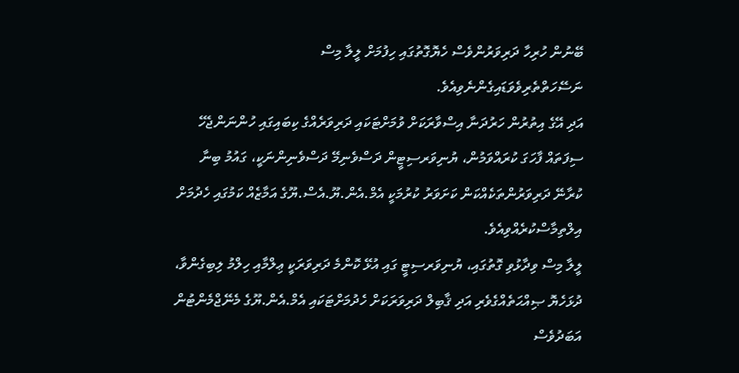ބޭނުން ހުރިހާ ދަރިވަރުންވެސް ހެޔޮގޮތުގައި ހިފުމަށް ލީލާ މިސް ނަސޭހަތްތެރިވެވަޑައިގެންނެވިއެވެ.
އަދި އޭގެ އިތުރުން ހަރުދަނާ އިސްވާރަކަށް ވުމަށްޓަކައި ދަރިވަރެއްގެ ކިބައިގައި ހުންނަންޖެހޭ ސިފަތައް ފާހަގަ ކުރައްވަމުން، ޔުނިވަރސިޓީން ދަސްވެނިމޭ ދަސްވެނިންނަކީ، ގައުމު ބިނާ ކުރާނޭ ދަރިވަރުންތަކެއްކަން ކަށަވަރު ކުރުމަކީ އެމް.އެން.ޔޫ.އެސް.ޔޫގެ އަމާޒެއް ކަމުގައި ހެދުމަށް އިލްތިމާސްކުރެއްވިއެވެ.
ލީލާ މިސް ވިދާޅުވި ގޮތުގައި، ޔުނިވަރސިޓީ ގައި އުޅޭ ކޮންމެ ދަރިވަރަކީ ޢިލްމާއި ހިލްމު ލިބިގެންވާ، ދުޅަހެޔޮ ޞިއްޙަތެއްގެވެރި އަދި ޤާބިލް ދަރިވަރަކަށް ހެދުމަށްޓަކައި އެމް.އެން.ޔޫގެ މެނޭޖްމެންޓުން އަބަދުވެސް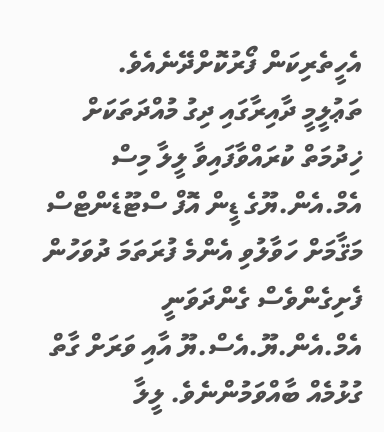އެހީތެރިކަން ފޯރުކޮށްދޭނެއެވެ.
ތަޢުލީމީ ދާއިރާގައި ދިގު މުއްދަތަކަށް ޚިދުމަތް ކުރައްވާފައިވާ ލީލާ މިސް އެމް.އެން.ޔޫގެ ޑީން އޮފް ސްޓޫޑެންޓްސް މަޤާމަށް ހަވާލުވި އެންމެ ފުރަތަމަ ދުވަހުން ފެށިގެންވެސް ގެންދަވަނީ އެމް.އެން.ޔޫ.އެސް.ޔޫ އާއި ވަރަށް ގާތް ގުޅުމެއް ބާއްވަމުންނެވެ. ލީލާ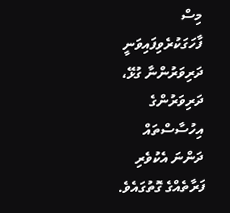މިސް ފާހަގަކުރެވިފައިވަނީ ދަރިވަރުންނާ ގުޅޭ، ދަރިވަރުންގެ އިހުސާސްތައް ދަންނަ އެކުވެރި ފަރާތެއްގެ ގޮތުގައެވެ.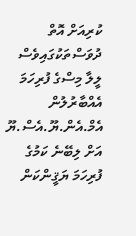ކުރިއަށް އޮތް ދުވަސްތަކުގައިވެސް ލީލާ މިސްގެ ފުރިހަމަ އެއްބާރުލުން އެމް.އެން.ޔޫ.އެސް.ޔޫ އަށް ލިބޭނެ ކަމުގެ ފުރިހަމަ ޔަޤީންކަން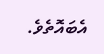އެބައޮތެވެ.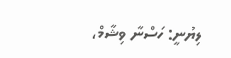ލިޔުނީ: ހަސްނާ ވިޝާމް،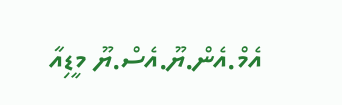އެމް.އެން.ޔޫ.އެސް.ޔޫ މީޑިއާ